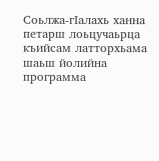Соьлжа-гIалахь ханна петарш лоьцучаьрца къийсам латторхьама шаьш йолийна программа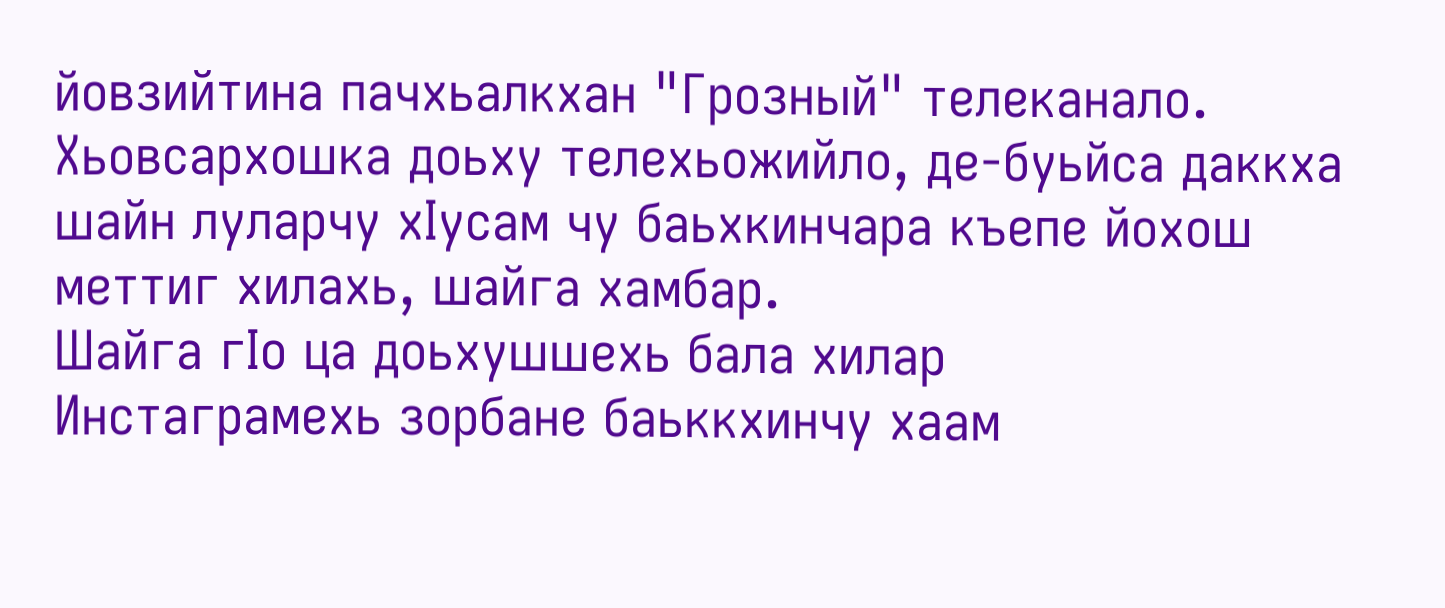йовзийтина пачхьалкхан "Грозный" телеканало. Хьовсархошка доьху телехьожийло, де-буьйса даккха шайн луларчу хIусам чу баьхкинчара къепе йохош меттиг хилахь, шайга хамбар.
Шайга гIо ца доьхушшехь бала хилар
Инстаграмехь зорбане баьккхинчу хаам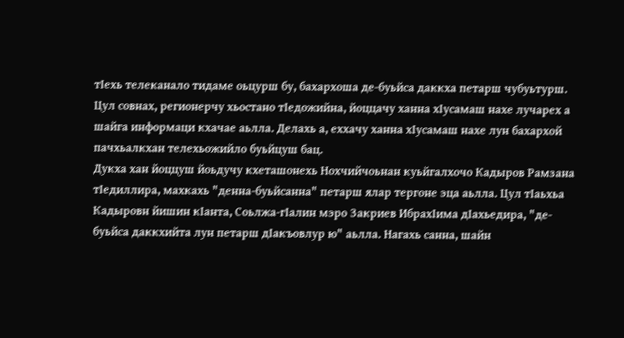тIехь телеканало тидаме оьцурш бу, бахархоша де-буьйса даккха петарш чубуьтурш. Цул совнах, регионерчу хьостано тIедожийна, йоццачу ханна хIусамаш нахе лучарех а шайга информаци кхачае аьлла. Делахь а, еххачу ханна хIусамаш нахе лун бахархой пачхьалкхан телехьожийло буьйцуш бац.
Дукха хан йоццуш йоьдучу кхеташонехь Нохчийчоьнан куьйгалхочо Кадыров Рамзана тIедиллира, махкахь "денна-буьйсанна" петарш ялар тергоне эца аьлла. Цул тIаьхьа Кадыровн йишин кIанта, Соьлжа-гIалин мэро Закриев ИбрахIима дIахьедира, "де-буьйса даккхийта лун петарш дIакъовлур ю" аьлла. Нагахь санна, шайн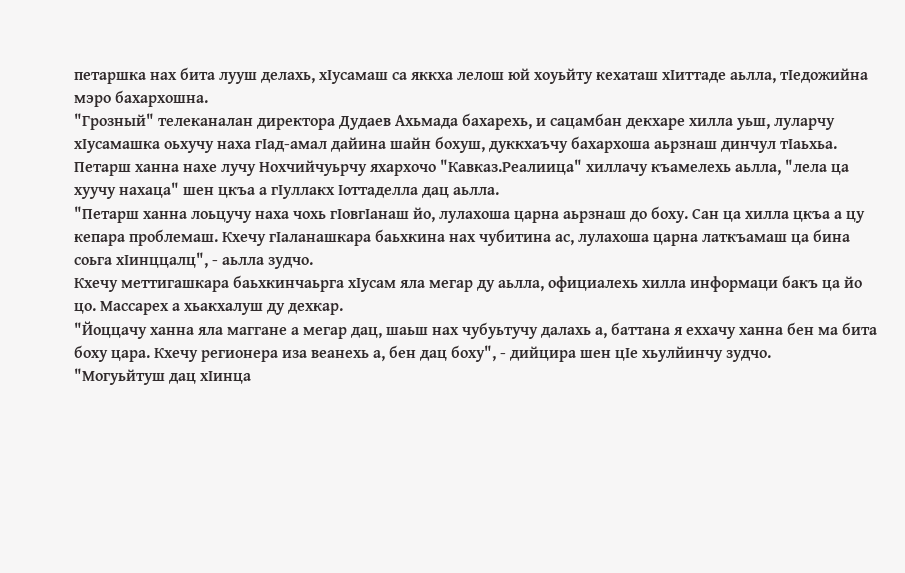петаршка нах бита лууш делахь, хIусамаш са яккха лелош юй хоуьйту кехаташ хIиттаде аьлла, тIедожийна мэро бахархошна.
"Грозный" телеканалан директора Дудаев Ахьмада бахарехь, и сацамбан декхаре хилла уьш, луларчу хIусамашка оьхучу наха гIад-амал дайина шайн бохуш, дуккхаъчу бахархоша аьрзнаш динчул тIаьхьа.
Петарш ханна нахе лучу Нохчийчуьрчу яхархочо "Кавказ.Реалиица" хиллачу къамелехь аьлла, "лела ца хуучу нахаца" шен цкъа а гIуллакх Iоттаделла дац аьлла.
"Петарш ханна лоьцучу наха чохь гIовгIанаш йо, лулахоша царна аьрзнаш до боху. Сан ца хилла цкъа а цу кепара проблемаш. Кхечу гIаланашкара баьхкина нах чубитина ас, лулахоша царна латкъамаш ца бина соьга хIинццалц", - аьлла зудчо.
Кхечу меттигашкара баьхкинчаьрга хIусам яла мегар ду аьлла, официалехь хилла информаци бакъ ца йо цо. Массарех а хьакхалуш ду дехкар.
"Йоццачу ханна яла маггане а мегар дац, шаьш нах чубуьтучу далахь а, баттана я еххачу ханна бен ма бита боху цара. Кхечу регионера иза веанехь а, бен дац боху", - дийцира шен цIе хьулйинчу зудчо.
"Могуьйтуш дац хIинца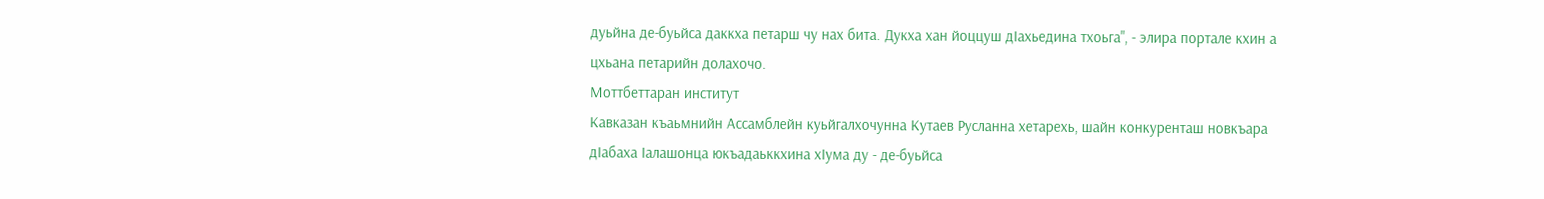дуьйна де-буьйса даккха петарш чу нах бита. Дукха хан йоццуш дIахьедина тхоьга", - элира портале кхин а цхьана петарийн долахочо.
Моттбеттаран институт
Кавказан къаьмнийн Ассамблейн куьйгалхочунна Кутаев Русланна хетарехь, шайн конкуренташ новкъара дIабаха Iалашонца юкъадаьккхина хIума ду - де-буьйса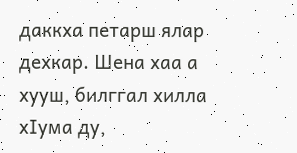даккха петарш ялар дехкар. Шена хаа а хууш, билггал хилла хIума ду,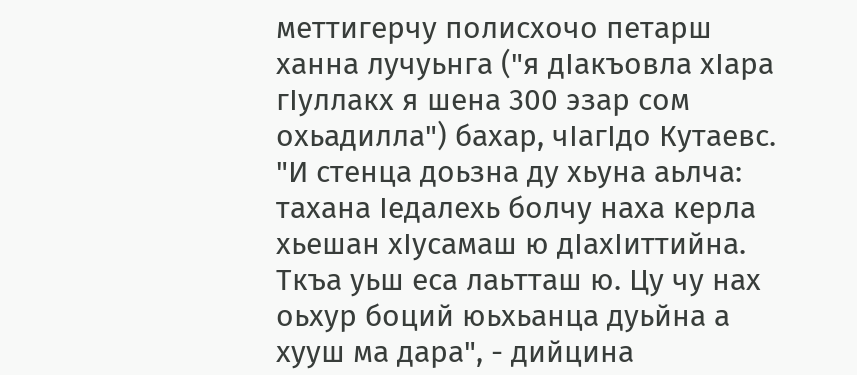меттигерчу полисхочо петарш ханна лучуьнга ("я дIакъовла хIара гIуллакх я шена 300 эзар сом охьадилла") бахар, чIагIдо Кутаевс.
"И стенца доьзна ду хьуна аьлча: тахана Iедалехь болчу наха керла хьешан хIусамаш ю дIахIиттийна. Ткъа уьш еса лаьтташ ю. Цу чу нах оьхур боций юьхьанца дуьйна а хууш ма дара", - дийцина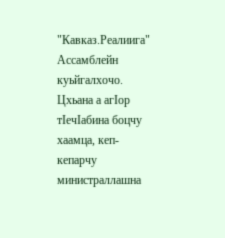"Кавказ.Реалиига" Ассамблейн куьйгалхочо.
Цхьана а агIор тIечIабина боцчу хаамца, кеп-кепарчу министраллашна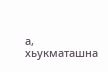а, хьукматашна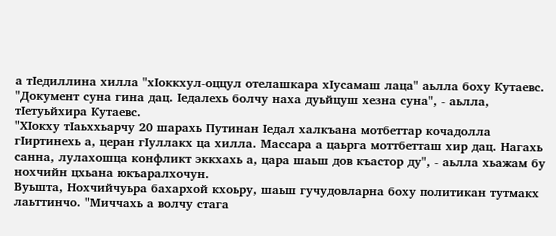а тIедиллина хилла "хIоккхул-оццул отелашкара хIусамаш лаца" аьлла боху Кутаевс.
"Документ суна гина дац. Iедалехь болчу наха дуьйцуш хезна суна", - аьлла, тIетуьйхира Кутаевс.
"ХIокху тIаьххьарчу 20 шарахь Путинан Iедал халкъана мотбеттар кочадолла гIиртинехь а, церан гIуллакх ца хилла. Массара а цаьрга моттбетташ хир дац. Нагахь санна, лулахошца конфликт эккхахь а, цара шаьш дов къастор ду", - аьлла хьажам бу нохчийн цхьана юкъаралхочун.
Вуьшта, Нохчийчуьра бахархой кхоьру, шаьш гучудовларна боху политикан тутмакх лаьттинчо. "Миччахь а волчу стага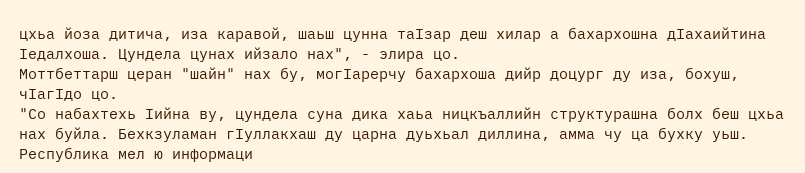цхьа йоза дитича, иза каравой, шаьш цунна таIзар деш хилар а бахархошна дIахаийтина Iедалхоша. Цундела цунах ийзало нах", - элира цо.
Моттбеттарш церан "шайн" нах бу, могIарерчу бахархоша дийр доцург ду иза, бохуш, чIагIдо цо.
"Со набахтехь Iийна ву, цундела суна дика хаьа ницкъаллийн структурашна болх беш цхьа нах буйла. Бехкзуламан гIуллакхаш ду царна дуьхьал диллина, амма чу ца бухку уьш. Республика мел ю информаци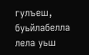гулъеш, буьйлабелла лела уьш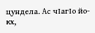цундела. Ас чIагIо йо-кх,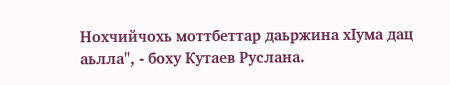Нохчийчохь моттбеттар даьржина хIума дац аьлла", - боху Кутаев Руслана.